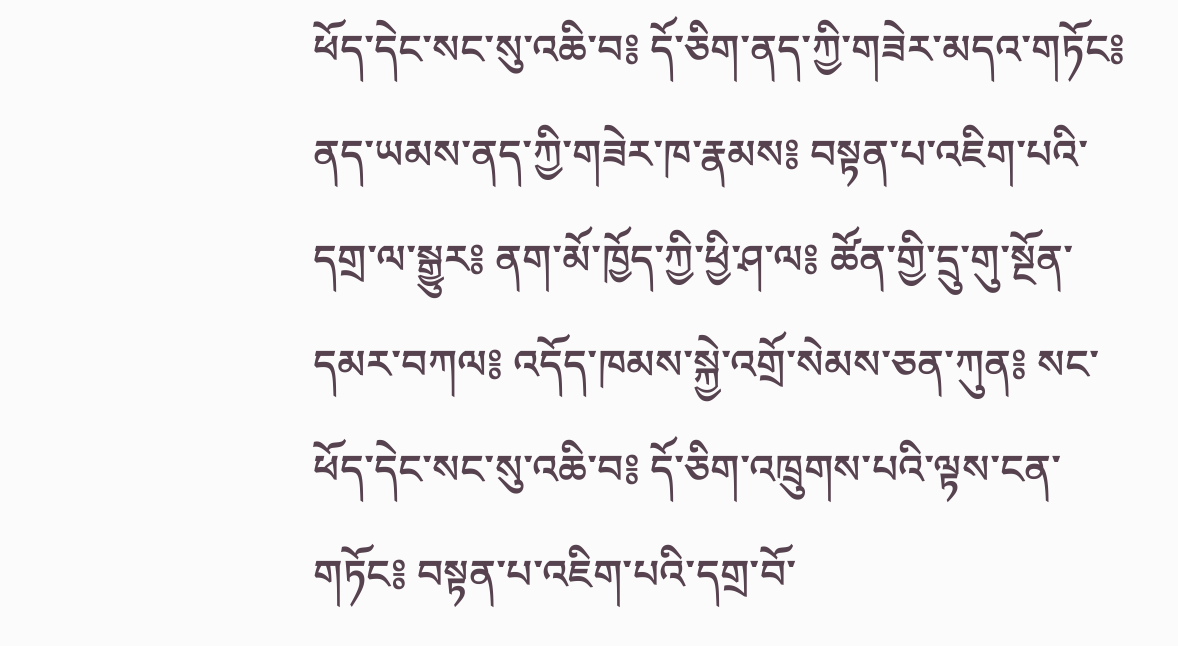ཕོད་དེང་སང་སུ་འཆི་བ༔ དོ་ཅིག་ནད་ཀྱི་གཟེར་མདའ་གཏོང༔ ནད་ཡམས་ནད་ཀྱི་གཟེར་ཁ་རྣམས༔ བསྟན་པ་འཇིག་པའི་དགྲ་ལ་སྒྱུར༔ ནག་མོ་ཁྱོད་ཀྱི་ཕྱི་ཤ་ལ༔ ཚོན་གྱི་དྲུ་གུ་སྔོན་དམར་བཀལ༔ འདོད་ཁམས་སྐྱེ་འགྲོ་སེམས་ཅན་ཀུན༔ སང་ཕོད་དེང་སང་སུ་འཆི་བ༔ དོ་ཅིག་འཁྲུགས་པའི་ལྟས་ངན་གཏོང༔ བསྟན་པ་འཇིག་པའི་དགྲ་བོ་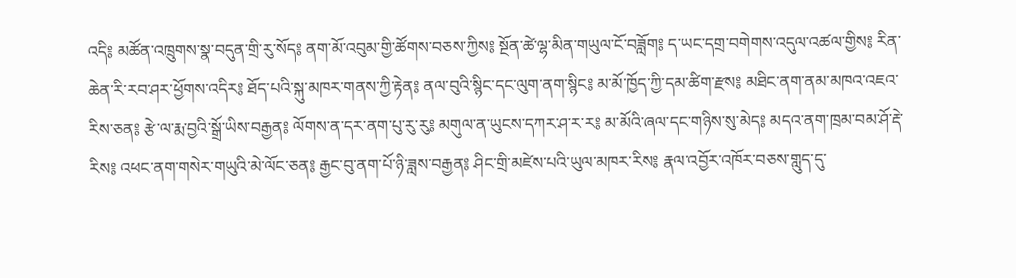འདི༔ མཚོན་འཁྲུགས་སྣ་བདུན་གྲི་རུ་སོད༔ ནག་མོ་འབུམ་གྱི་ཚོགས་བཅས་ཀྱིས༔ སྔོན་ཚེ་ལྷ་མིན་གཡུལ་ངོ་བཟློག༔ ད་ཡང་དགྲ་བགེགས་འདུལ་འཚལ་གྱིས༔ རིན་ཆེན་རི་རབ་ཤར་ཕྱོགས་འདིར༔ ཐོད་པའི་སྐུ་མཁར་གནས་ཀྱི་རྟེན༔ ནལ་བུའི་སྙིང་དང་ལུག་ནག་སྙིང༔ མ་མོ་ཁྱོད་ཀྱི་དམ་ཚིག་རྫས༔ མཐིང་ནག་ནམ་མཁའ་འཇའ་རིས་ཅན༔ རྩེ་ལ་རྨ་བྱའི་སྒྲོ་ཡིས་བརྒྱན༔ ལོགས་ན་དར་ནག་པུ་རུ་རུ༔ མགུལ་ན་ཡུངས་དཀར་ཤ་ར་ར༔ མ་མོའི་ཞལ་དང་གཉིས་སུ་མེད༔ མདའ་ནག་ཁྲམ་བམ་ཤོ་རྡེ་རིས༔ འཕང་ནག་གསེར་གཡུའི་མེ་ལོང་ཅན༔ རྒྱང་བུ་ནག་པོ་ཉི་ཟླས་བརྒྱན༔ ཤིང་གྲི་མཛེས་པའི་ཡུལ་མཁར་རིས༔ རྣལ་འབྱོར་འཁོར་བཅས་གླུད་དུ་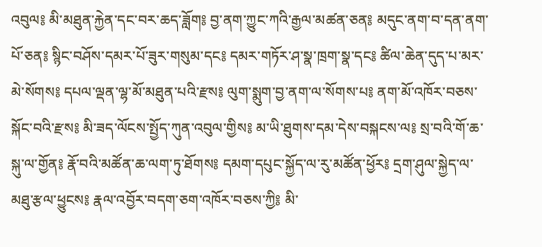འབུལ༔ མི་མཐུན་རྐྱེན་དང་བར་ཆད་ཟློག༔ བྱ་ནག་ཀྱུང་ཀའི་རྒྱལ་མཚན་ཅན༔ མདུང་ནག་བ་དན་ནག་པོ་ཅན༔ སྙིང་བཤོས་དམར་པོ་ཟུར་གསུམ་དང༔ དམར་གཏོར་ཤ་སྣ་ཁྲག་སྣ་དང༔ ཚིལ་ཆེན་དུད་པ་མར་མེ་སོགས༔ དཔལ་ལྡན་ལྷ་མོ་མཐུན་པའི་རྫས༔ ལུག་སྨུག་བྱ་ནག་ལ་སོགས་པ༔ ནག་མོ་འཁོར་བཅས་སྐོང་བའི་རྫས༔ མི་ཟད་ལོངས་སྤྱོད་ཀུན་འབུལ་གྱིས༔ མ་ཡི་ཐུགས་དམ་དེས་བསྐངས་ལ༔ སྲ་བའི་གོ་ཆ་སྐུ་ལ་གྱོན༔ རྣོ་བའི་མཚོན་ཆ་ལག་ཏུ་ཐོགས༔ དམག་དཔུང་སྐྱོད་ལ་རུ་མཚོན་ཕྱོར༔ དྲག་ཤུལ་སྐྱེད་ལ་མཐུ་རྩལ་ཕྱུངས༔ རྣལ་འབྱོར་བདག་ཅག་འཁོར་བཅས་ཀྱི༔ མི་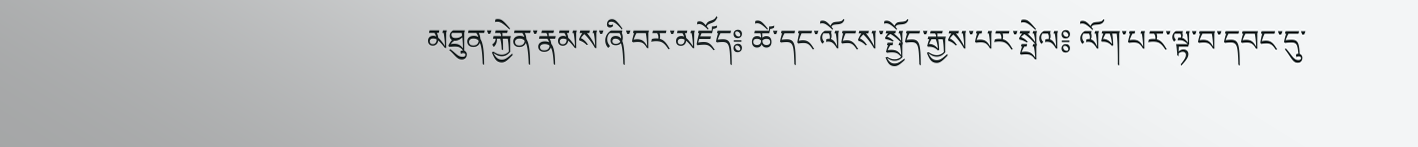མཐུན་རྐྱེན་རྣམས་ཞི་བར་མཛོད༔ ཚེ་དང་ལོངས་སྤྱོད་རྒྱས་པར་སྤེལ༔ ལོག་པར་ལྟ་བ་དབང་དུ་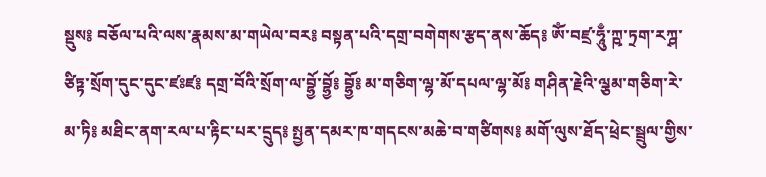སྡུས༔ བཅོལ་པའི་ལས་རྣམས་མ་གཡེལ་བར༔ བསྟན་པའི་དགྲ་བགེགས་རྩད་ནས་ཆོད༔ ཨོཾ་བཛྲ་ཧཱུྃ་ཀྵ་ཏྲག་རཀྴ་ཙིཏྟ་སྲོག་དུང་དུང་ཛཿཛ༔ དགྲ་བོའི་སྲོག་ལ་བྷྱོ་བྷྱོ༔ བྷྱོ༔ མ་གཅིག་ལྷ་མོ་དཔལ་ལྷ་མོ༔ གཤིན་རྗེའི་ལྕམ་གཅིག་རེ་མ་ཏི༔ མཐིང་ནག་རལ་པ་རྟིང་པར་དྲུད༔ སྤྱན་དམར་ཁ་གདངས་མཆེ་བ་གཙིགས༔ མགོ་ལུས་ཐོད་ཕྲེང་སྦྲུལ་གྱིས་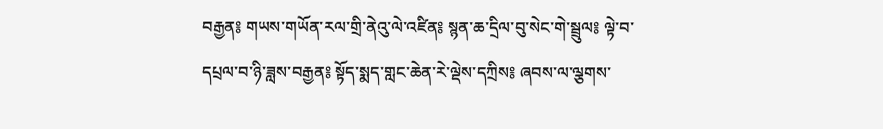བརྒྱན༔ གཡས་གཡོན་རལ་གྲི་ནེའུ་ལེ་འཛིན༔ སྙན་ཆ་དྲིལ་བུ་སེང་གེ་སྦྲུལ༔ ལྟེ་བ་དཔྲལ་བ་ཉི་ཟླས་བརྒྱན༔ སྟོད་སྨད་གླང་ཆེན་རེ་ལྡེས་དཀྲིས༔ ཞབས་ལ་ལྕགས་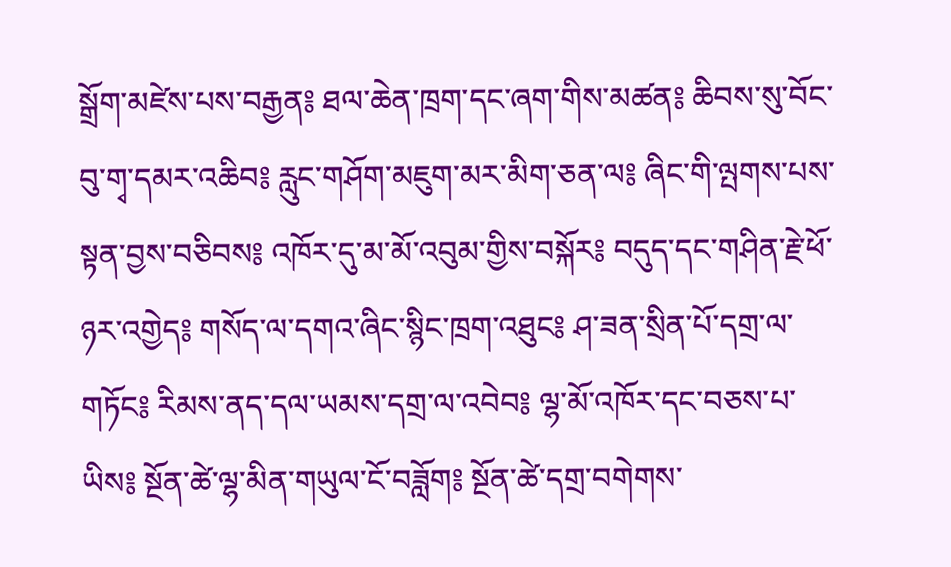སྒྲོག་མཛེས་པས་བརྒྱན༔ ཐལ་ཆེན་ཁྲག་དང་ཞག་གིས་མཚན༔ ཆིབས་སུ་བོང་བུ་གྭ་དམར་འཆིབ༔ རླུང་གཤོག་མཇུག་མར་མིག་ཅན་ལ༔ ཞིང་གི་ལྤགས་པས་སྟན་བྱས་བཅིབས༔ འཁོར་དུ་མ་མོ་འབུམ་གྱིས་བསྐོར༔ བདུད་དང་གཤིན་རྗེ་ཕོ་ཉར་འགྱེད༔ གསོད་ལ་དགའ་ཞིང་སྙིང་ཁྲག་འཐུང༔ ཤ་ཟན་སྲིན་པོ་དགྲ་ལ་གཏོང༔ རིམས་ནད་དལ་ཡམས་དགྲ་ལ་འབེབ༔ ལྷ་མོ་འཁོར་དང་བཅས་པ་ཡིས༔ སྔོན་ཚེ་ལྷ་མིན་གཡུལ་ངོ་བཟློག༔ སྔོན་ཚེ་དགྲ་བགེགས་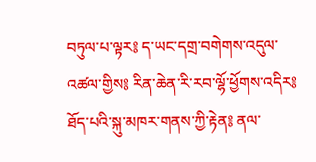བཏུལ་པ་ལྟར༔ ད་ཡང་དགྲ་བགེགས་འདུལ་འཚལ་གྱིས༔ རིན་ཆེན་རི་རབ་ལྷོ་ཕྱོགས་འདིར༔ ཐོད་པའི་སྐུ་མཁར་གནས་ཀྱི་རྟེན༔ ནལ་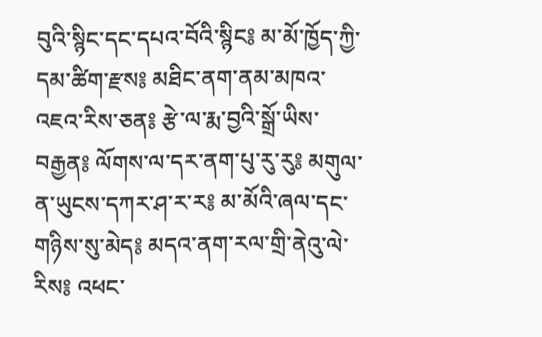བུའི་སྙིང་དང་དཔའ་བོའི་སྙིང༔ མ་མོ་ཁྱོད་ཀྱི་དམ་ཚིག་རྫས༔ མཐིང་ནག་ནམ་མཁའ་འཇའ་རིས་ཅན༔ རྩེ་ལ་རྨ་བྱའི་སྒྲོ་ཡིས་བརྒྱན༔ ལོགས་ལ་དར་ནག་པུ་རུ་རུ༔ མགུལ་ན་ཡུངས་དཀར་ཤ་ར་ར༔ མ་མོའི་ཞལ་དང་གཉིས་སུ་མེད༔ མདའ་ནག་རལ་གྲི་ནེའུ་ལེ་རིས༔ འཕང་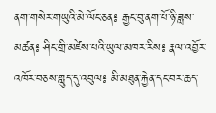ནག་གསེར་གཡུའི་མེ་ལོང་ཅན༔ རྒྱང་བུ་ནག་པོ་ཉི་ཟླས་མཚན༔ ཤིང་གྲི་མཛེས་པའི་ཡུལ་མཁར་རིས༔ རྣལ་འབྱོར་འཁོར་བཅས་གླུད་དུ་འབུལ༔ མི་མཐུན་རྐྱེན་དང་བར་ཆད་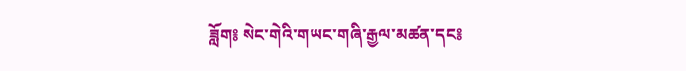ཟློག༔ སེང་གེའི་གཡང་གཞི་རྒྱལ་མཚན་དང༔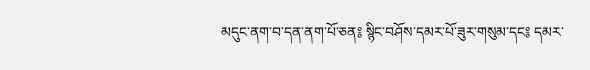མདུང་ནག་བ་དན་ནག་པོ་ཅན༔ སྙིང་བཤོས་དམར་པོ་ཟུར་གསུམ་དང༔ དམར་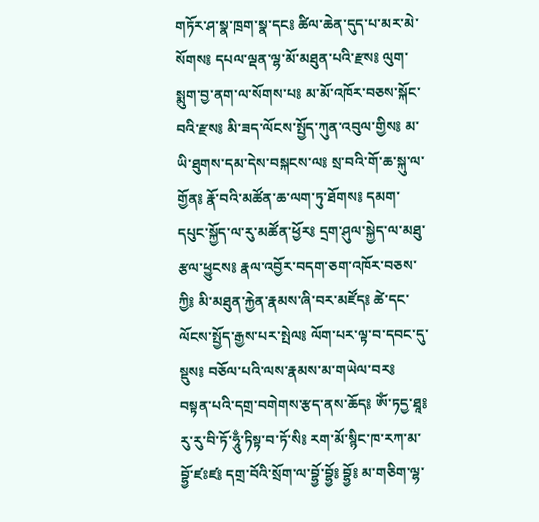གཏོར་ཤ་སྣ་ཁྲག་སྣ་དང༔ ཚིལ་ཆེན་དུད་པ་མར་མེ་སོགས༔ དཔལ་ལྡན་ལྷ་མོ་མཐུན་པའི་རྫས༔ ལུག་སྨུག་བྱ་ནག་ལ་སོགས་པ༔ མ་མོ་འཁོར་བཅས་སྐོང་བའི་རྫས༔ མི་ཟད་ལོངས་སྤྱོད་ཀུན་འབུལ་གྱིས༔ མ་ཡི་ཐུགས་དམ་དེས་བསྐངས་ལ༔ སྲ་བའི་གོ་ཆ་སྐུ་ལ་གྱོན༔ རྣོ་བའི་མཚོན་ཆ་ལག་ཏུ་ཐོགས༔ དམག་དཔུང་སྐྱོད་ལ་རུ་མཚོན་ཕྱོར༔ དྲག་ཤུལ་སྐྱེད་ལ་མཐུ་རྩལ་ཕྱུངས༔ རྣལ་འབྱོར་བདག་ཅག་འཁོར་བཅས་ཀྱི༔ མི་མཐུན་རྐྱེན་རྣམས་ཞི་བར་མཛོད༔ ཚེ་དང་ལོངས་སྤྱོད་རྒྱས་པར་སྤེལ༔ ལོག་པར་ལྟ་བ་དབང་དུ་སྡུས༔ བཅོལ་པའི་ལས་རྣམས་མ་གཡེལ་བར༔ བསྟན་པའི་དགྲ་བགེགས་རྩད་ནས་ཆོད༔ ཨོཾ་ཏདྱ་ཐཱ༔ རུ་རུ་བི་ཏོ་ཧཱུྃ་ཏིསྟ་བ་ཏོ་སི༔ རག་མོ་སྙིང་ཁ་རཀ་མ་བྷྱོ་ཛཿཛ༔ དགྲ་བོའི་སྲོག་ལ་བྷྱོ་བྷྱོ༔ བྷྱོ༔ མ་གཅིག་ལྷ་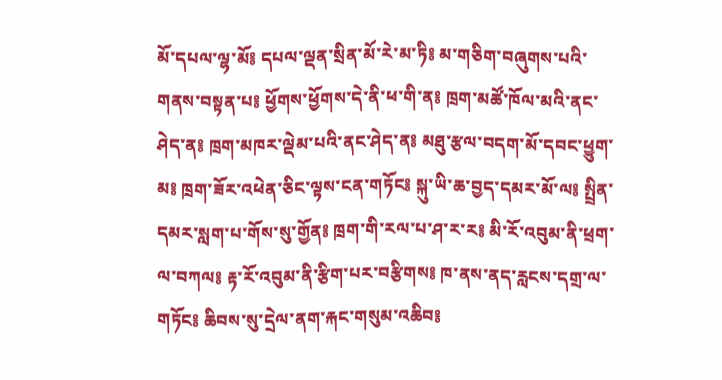མོ་དཔལ་ལྷ་མོ༔ དཔལ་ལྡན་སྲིན་མོ་རེ་མ་ཏི༔ མ་གཅིག་བཞུགས་པའི་གནས་བསྟན་པ༔ ཕྱོགས་ཕྱོགས་དེ་ནི་ཕ་གི་ན༔ ཁྲག་མཚོ་ཁོལ་མའི་ནང་ཤེད་ན༔ ཁྲག་མཁར་ལྡེམ་པའི་ནང་ཤེད་ན༔ མཐུ་རྩལ་བདག་མོ་དབང་ཕྱུག་མ༔ ཁྲག་ཟོར་འཕེན་ཅིང་ལྟས་ངན་གཏོང༔ སྐུ་ཡི་ཆ་བྱད་དམར་མོ་ལ༔ སྤྲིན་དམར་སླག་པ་གོས་སུ་གྱོན༔ ཁྲག་གི་རལ་པ་ཤ་ར་ར༔ མི་རོ་འབུམ་ནི་ཕྲག་ལ་བཀལ༔ རྟ་རོ་འབུམ་ནི་རྩིག་པར་བརྩིགས༔ ཁ་ནས་ནད་རླངས་དགྲ་ལ་གཏོང༔ ཆིབས་སུ་དྲེལ་ནག་རྐང་གསུམ་འཆིབ༔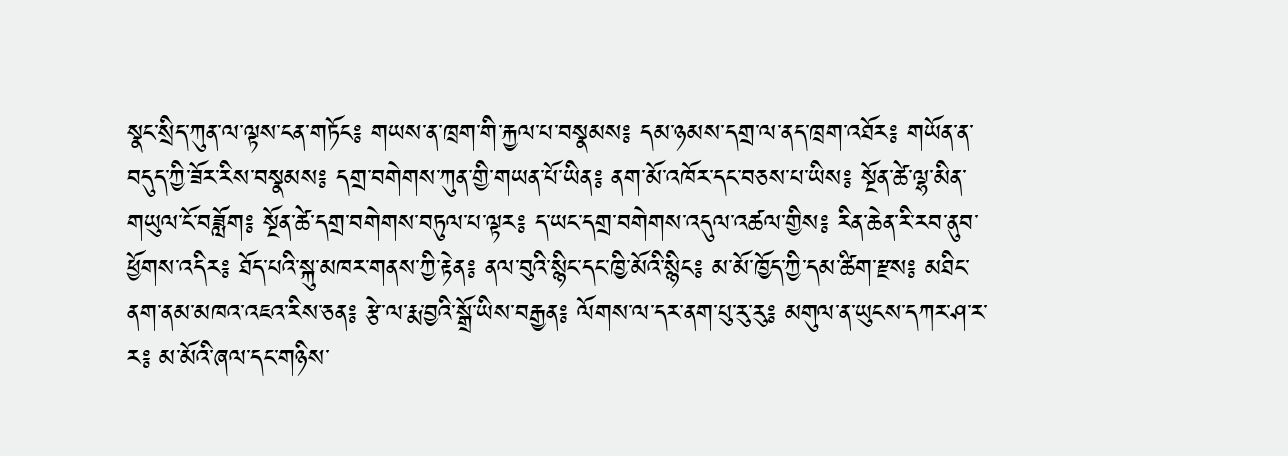སྣང་སྲིད་ཀུན་ལ་ལྟས་ངན་གཏོང༔ གཡས་ན་ཁྲག་གི་རྐྱལ་པ་བསྣམས༔ དམ་ཉམས་དགྲ་ལ་ནད་ཁྲག་འཐོར༔ གཡོན་ན་བདུད་ཀྱི་ཟོར་རིས་བསྣམས༔ དགྲ་བགེགས་ཀུན་གྱི་གཡན་པོ་ཡིན༔ ནག་མོ་འཁོར་དང་བཅས་པ་ཡིས༔ སྔོན་ཚེ་ལྷ་མིན་གཡུལ་ངོ་བཟློག༔ སྔོན་ཚེ་དགྲ་བགེགས་བཏུལ་པ་ལྟར༔ ད་ཡང་དགྲ་བགེགས་འདུལ་འཚལ་གྱིས༔ རིན་ཆེན་རི་རབ་ནུབ་ཕྱོགས་འདིར༔ ཐོད་པའི་སྐུ་མཁར་གནས་ཀྱི་རྟེན༔ ནལ་བུའི་སྙིང་དང་ཁྱི་མོའི་སྙིང༔ མ་མོ་ཁྱོད་ཀྱི་དམ་ཚིག་རྫས༔ མཐིང་ནག་ནམ་མཁའ་འཇའ་རིས་ཅན༔ རྩེ་ལ་རྨ་བྱའི་སྒྲོ་ཡིས་བརྒྱན༔ ལོགས་ལ་དར་ནག་པུ་རུ་རུ༔ མགུལ་ན་ཡུངས་དཀར་ཤ་ར་ར༔ མ་མོའི་ཞལ་དང་གཉིས་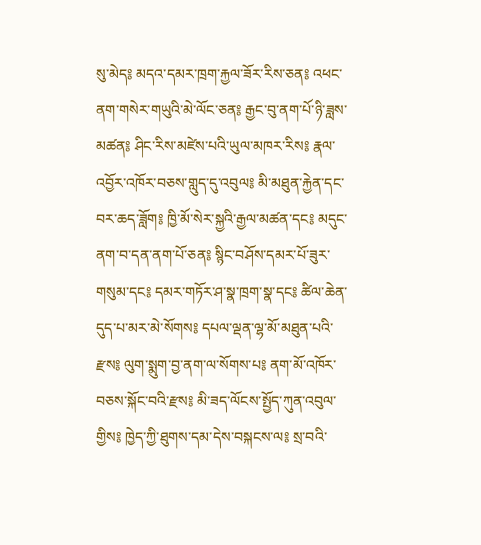སུ་མེད༔ མདའ་དམར་ཁྲག་རྐྱལ་ཟོར་རིས་ཅན༔ འཕང་ནག་གསེར་གཡུའི་མེ་ལོང་ཅན༔ རྒྱང་བུ་ནག་པོ་ཉི་ཟླས་མཚན༔ ཤིང་རིས་མཛེས་པའི་ཡུལ་མཁར་རིས༔ རྣལ་འབྱོར་འཁོར་བཅས་གླུད་དུ་འབུལ༔ མི་མཐུན་རྐྱེན་དང་བར་ཆད་ཟློག༔ ཁྱི་མོ་སེར་སྐྱའི་རྒྱལ་མཚན་དང༔ མདུང་ནག་བ་དན་ནག་པོ་ཅན༔ སྙིང་བཤོས་དམར་པོ་ཟུར་གསུམ་དང༔ དམར་གཏོར་ཤ་སྣ་ཁྲག་སྣ་དང༔ ཚིལ་ཆེན་དུད་པ་མར་མེ་སོགས༔ དཔལ་ལྡན་ལྷ་མོ་མཐུན་པའི་རྫས༔ ལུག་སྨུག་བྱ་ནག་ལ་སོགས་པ༔ ནག་མོ་འཁོར་བཅས་སྐོང་བའི་རྫས༔ མི་ཟད་ལོངས་སྤྱོད་ཀུན་འབུལ་གྱིས༔ ཁྱེད་ཀྱི་ཐུགས་དམ་དེས་བསྐངས་ལ༔ སྲ་བའི་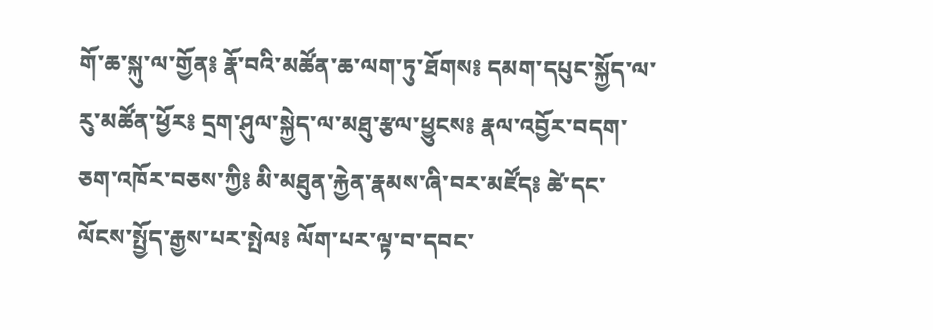གོ་ཆ་སྐུ་ལ་གྱོན༔ རྣོ་བའི་མཚོན་ཆ་ལག་ཏུ་ཐོགས༔ དམག་དཔུང་སྐྱོད་ལ་རུ་མཚོན་ཕྱོར༔ དྲག་ཤུལ་སྐྱེད་ལ་མཐུ་རྩལ་ཕྱུངས༔ རྣལ་འབྱོར་བདག་ཅག་འཁོར་བཅས་ཀྱི༔ མི་མཐུན་རྐྱེན་རྣམས་ཞི་བར་མཛོད༔ ཚེ་དང་ལོངས་སྤྱོད་རྒྱས་པར་སྤེལ༔ ལོག་པར་ལྟ་བ་དབང་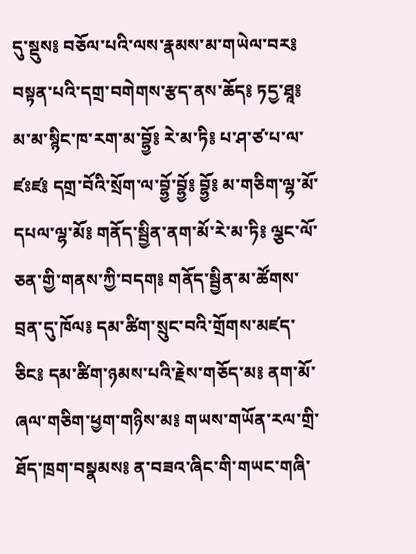དུ་སྡུས༔ བཅོལ་པའི་ལས་རྣམས་མ་གཡེལ་བར༔ བསྟན་པའི་དགྲ་བགེགས་རྩད་ནས་ཆོད༔ ཏདྱ་ཐཱ༔ མ་མ་སྙིང་ཁ་རག་མ་བྷྱོ༔ རེ་མ་ཏི༔ པ་ཤ་ཙ་པ་ལ་ཛཿཛ༔ དགྲ་བོའི་སྲོག་ལ་བྷྱོ་བྷྱོ༔ བྷྱོ༔ མ་གཅིག་ལྷ་མོ་དཔལ་ལྷ་མོ༔ གནོད་སྦྱིན་ནག་མོ་རེ་མ་ཏི༔ ལྕང་ལོ་ཅན་གྱི་གནས་ཀྱི་བདག༔ གནོད་སྦྱིན་མ་ཚོགས་བྲན་དུ་ཁོལ༔ དམ་ཚིག་སྲུང་བའི་གྲོགས་མཛད་ཅིང༔ དམ་ཚིག་ཉམས་པའི་རྗེས་གཅོད་མ༔ ནག་མོ་ཞལ་གཅིག་ཕྱག་གཉིས་མ༔ གཡས་གཡོན་རལ་གྲི་ཐོད་ཁྲག་བསྣམས༔ ན་བཟའ་ཞིང་གི་གཡང་གཞི་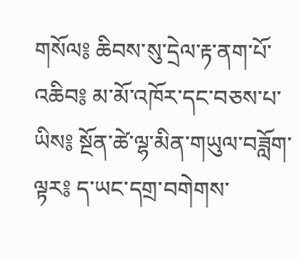གསོལ༔ ཆིབས་སུ་དྲེལ་རྟ་ནག་པོ་འཆིབ༔ མ་མོ་འཁོར་དང་བཅས་པ་ཡིས༔ སྔོན་ཚེ་ལྷ་མིན་གཡུལ་བཟློག་ལྟར༔ ད་ཡང་དགྲ་བགེགས་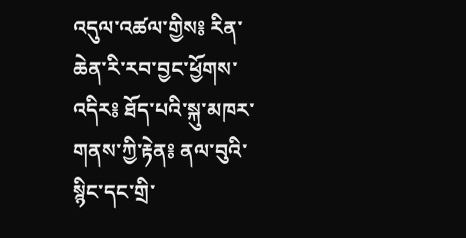འདུལ་འཚལ་གྱིས༔ རིན་ཆེན་རི་རབ་བྱང་ཕྱོགས་འདིར༔ ཐོད་པའི་སྐུ་མཁར་གནས་ཀྱི་རྟེན༔ ནལ་བུའི་སྙིང་དང་གྲི་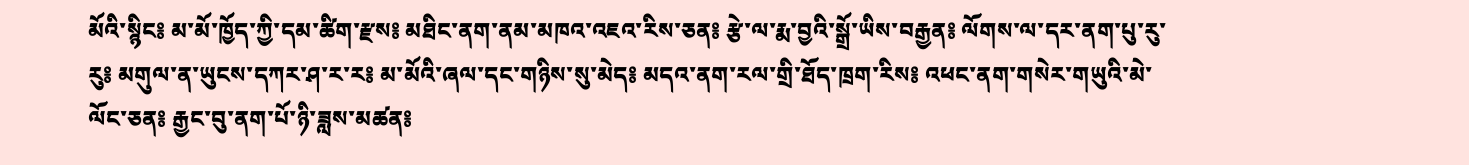མོའི་སྙིང༔ མ་མོ་ཁྱོད་ཀྱི་དམ་ཚིག་རྫས༔ མཐིང་ནག་ནམ་མཁའ་འཇའ་རིས་ཅན༔ རྩེ་ལ་རྨ་བྱའི་སྒྲོ་ཡིས་བརྒྱན༔ ལོགས་ལ་དར་ནག་པུ་རུ་རུ༔ མགུལ་ན་ཡུངས་དཀར་ཤ་ར་ར༔ མ་མོའི་ཞལ་དང་གཉིས་སུ་མེད༔ མདའ་ནག་རལ་གྲི་ཐོད་ཁྲག་རིས༔ འཕང་ནག་གསེར་གཡུའི་མེ་ལོང་ཅན༔ རྒྱང་བུ་ནག་པོ་ཉི་ཟླས་མཚན༔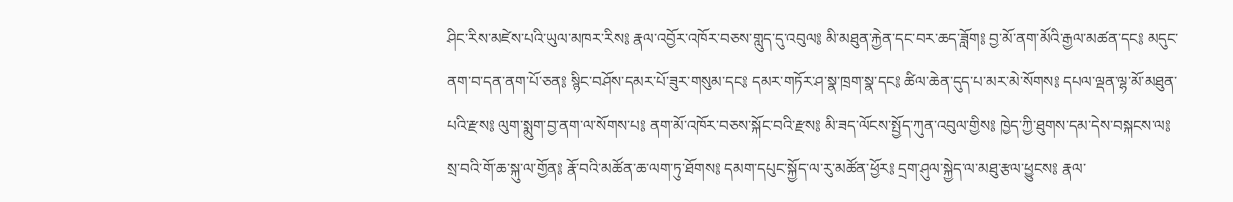ཤིང་རིས་མཛེས་པའི་ཡུལ་མཁར་རིས༔ རྣལ་འབྱོར་འཁོར་བཅས་གླུད་དུ་འབུལ༔ མི་མཐུན་རྐྱེན་དང་བར་ཆད་ཟློག༔ བྱ་མོ་ནག་མོའི་རྒྱལ་མཚན་དང༔ མདུང་ནག་བ་དན་ནག་པོ་ཅན༔ སྙིང་བཤོས་དམར་པོ་ཟུར་གསུམ་དང༔ དམར་གཏོར་ཤ་སྣ་ཁྲག་སྣ་དང༔ ཚིལ་ཆེན་དུད་པ་མར་མེ་སོགས༔ དཔལ་ལྡན་ལྷ་མོ་མཐུན་པའི་རྫས༔ ལུག་སྨུག་བྱ་ནག་ལ་སོགས་པ༔ ནག་མོ་འཁོར་བཅས་སྐོང་བའི་རྫས༔ མི་ཟད་ལོངས་སྤྱོད་ཀུན་འབུལ་གྱིས༔ ཁྱེད་ཀྱི་ཐུགས་དམ་དེས་བསྐངས་ལ༔ སྲ་བའི་གོ་ཆ་སྐུ་ལ་གྱོན༔ རྣོ་བའི་མཚོན་ཆ་ལག་ཏུ་ཐོགས༔ དམག་དཔུང་སྐྱོད་ལ་རུ་མཚོན་ཕྱོར༔ དྲག་ཤུལ་སྐྱེད་ལ་མཐུ་རྩལ་ཕྱུངས༔ རྣལ་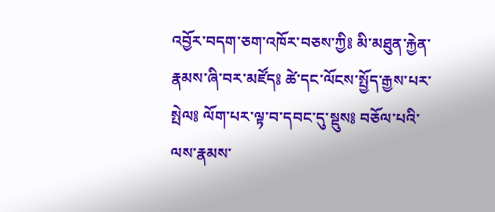འབྱོར་བདག་ཅག་འཁོར་བཅས་ཀྱི༔ མི་མཐུན་རྐྱེན་རྣམས་ཞི་བར་མཛོད༔ ཚེ་དང་ལོངས་སྤྱོད་རྒྱས་པར་སྤེལ༔ ལོག་པར་ལྟ་བ་དབང་དུ་སྡུས༔ བཅོལ་པའི་ལས་རྣམས་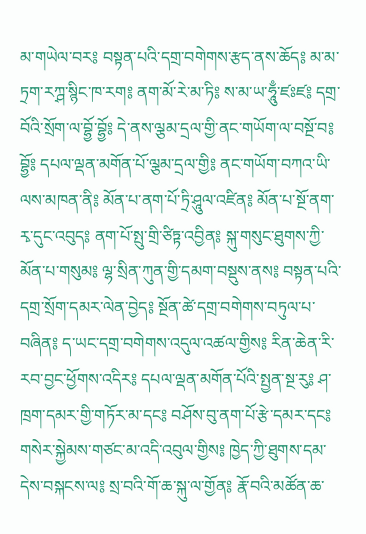མ་གཡེལ་བར༔ བསྟན་པའི་དགྲ་བགེགས་རྩད་ནས་ཆོད༔ མ་མ་ཏྲག་རཀྴ་སྙིང་ཁ་རག༔ ནག་མོ་རེ་མ་ཏི༔ ས་མ་ཡ་ཧཱུྃ་ཛཿཛ༔ དགྲ་བོའི་སྲོག་ལ་བྷྱོ་བྷྱོ༔ དེ་ནས་ལྕམ་དྲལ་གྱི་ནང་གཡོག་ལ་བསྔོ་བ༔ བྷྱོ༔ དཔལ་ལྡན་མགོན་པོ་ལྕམ་དྲལ་གྱི༔ ནང་གཡོག་བཀའ་ཡི་ལས་མཁན་ནི༔ མོན་པ་ནག་པོ་ཏྲི་ཤཱུལ་འཛིན༔ མོན་པ་སྔོ་ནག་རྭ་དུང་འབུད༔ ནག་པོ་སྤུ་གྲི་ཙིཏྟ་འབྱིན༔ སྐུ་གསུང་ཐུགས་ཀྱི་མོན་པ་གསུམ༔ ལྷ་སྲིན་ཀུན་གྱི་དམག་བསྡུས་ནས༔ བསྟན་པའི་དགྲ་སྲོག་དམར་ལེན་བྱེད༔ སྔོན་ཚེ་དགྲ་བགེགས་བཏུལ་པ་བཞིན༔ ད་ཡང་དགྲ་བགེགས་འདུལ་འཚལ་གྱིས༔ རིན་ཆེན་རི་རབ་བྱང་ཕྱོགས་འདིར༔ དཔལ་ལྡན་མགོན་པོའི་སྤྱན་སྔ་རུ༔ ཤ་ཁྲག་དམར་གྱི་གཏོར་མ་དང༔ བཤོས་བུ་ནག་པོ་རྩེ་དམར་དང༔ གསེར་སྐྱེམས་གཙང་མ་འདི་འབུལ་གྱིས༔ ཁྱེད་ཀྱི་ཐུགས་དམ་དེས་བསྐངས་ལ༔ སྲ་བའི་གོ་ཆ་སྐུ་ལ་གྱོན༔ རྣོ་བའི་མཚོན་ཆ་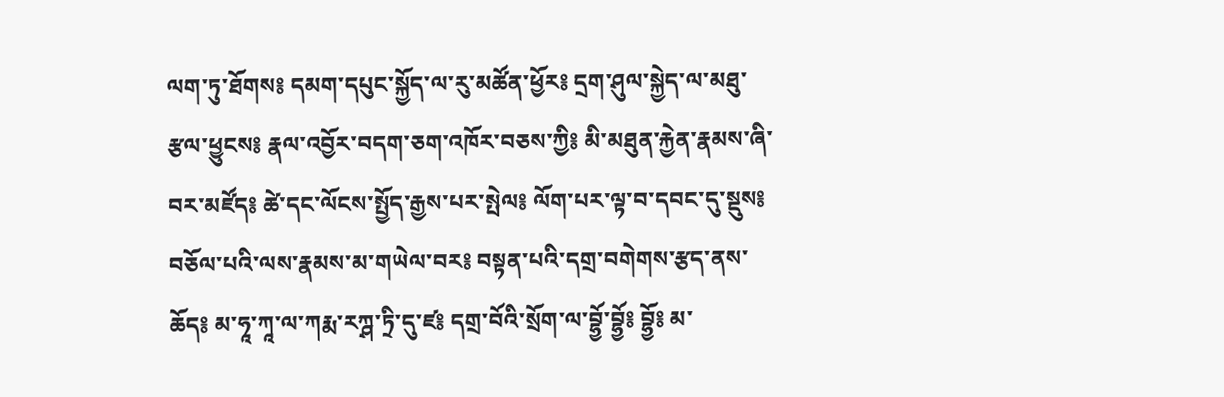ལག་ཏུ་ཐོགས༔ དམག་དཔུང་སྐྱོད་ལ་རུ་མཚོན་ཕྱོར༔ དྲག་ཤུལ་སྐྱེད་ལ་མཐུ་རྩལ་ཕྱུངས༔ རྣལ་འབྱོར་བདག་ཅག་འཁོར་བཅས་ཀྱི༔ མི་མཐུན་རྐྱེན་རྣམས་ཞི་བར་མཛོད༔ ཚེ་དང་ལོངས་སྤྱོད་རྒྱས་པར་སྤེལ༔ ལོག་པར་ལྟ་བ་དབང་དུ་སྡུས༔ བཅོལ་པའི་ལས་རྣམས་མ་གཡེལ་བར༔ བསྟན་པའི་དགྲ་བགེགས་རྩད་ནས་ཆོད༔ མ་ཧཱ་ཀཱ་ལ་ཀརྨ་རཀྴ་ཏྲི་དུ་ཛ༔ དགྲ་བོའི་སྲོག་ལ་བྷྱོ་བྷྱོ༔ བྷྱོ༔ མ་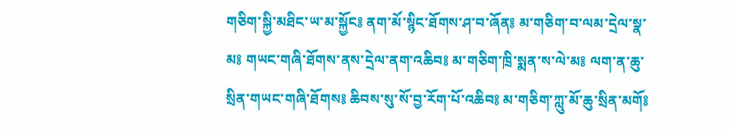གཅིག་སྐྱི་མཐིང་ཡ་མ་སྐྱོང༔ ནག་མོ་སྙིང་ཐོགས་ཤ་བ་ཞོན༔ མ་གཅིག་བ་ལམ་དྲེལ་སྣ་མ༔ གཡང་གཞི་ཐོགས་ནས་དྲེལ་ནག་འཆིབ༔ མ་གཅིག་ཁྲི་སྨན་ས་ལེ་མ༔ ལག་ན་ཆུ་སྲིན་གཡང་གཞི་ཐོགས༔ ཆིབས་སུ་སོ་བྱ་རོག་པོ་འཆིབ༔ མ་གཅིག་ཀླུ་མོ་ཆུ་སྲིན་མགོ༔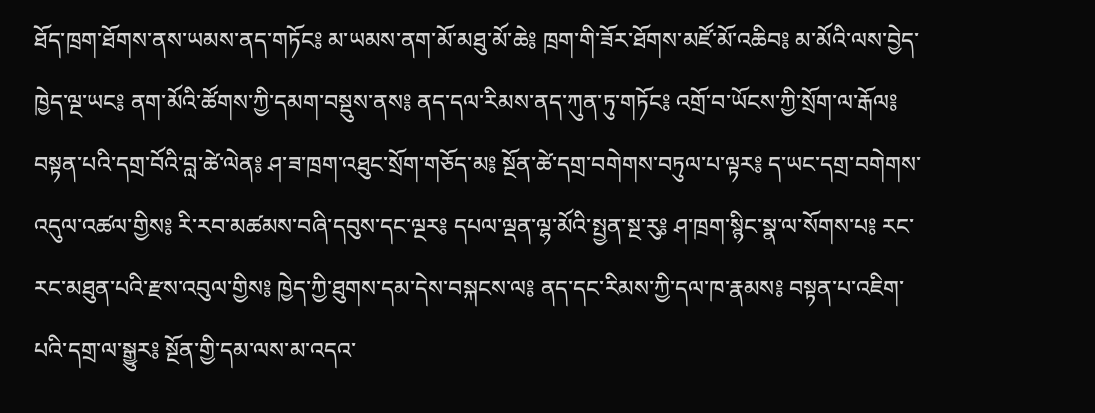ཐོད་ཁྲག་ཐོགས་ནས་ཡམས་ནད་གཏོང༔ མ་ཡམས་ནག་མོ་མཐུ་མོ་ཆེ༔ ཁྲག་གི་ཟོར་ཐོགས་མཛོ་མོ་འཆིབ༔ མ་མོའི་ལས་བྱེད་ཁྱེད་ལྔ་ཡང༔ ནག་མོའི་ཚོགས་ཀྱི་དམག་བསྡུས་ནས༔ ནད་དལ་རིམས་ནད་ཀུན་ཏུ་གཏོང༔ འགྲོ་བ་ཡོངས་ཀྱི་སྲོག་ལ་རྒོལ༔ བསྟན་པའི་དགྲ་བོའི་བླ་ཚེ་ལེན༔ ཤ་ཟ་ཁྲག་འཐུང་སྲོག་གཅོད་མ༔ སྔོན་ཚེ་དགྲ་བགེགས་བཏུལ་པ་ལྟར༔ ད་ཡང་དགྲ་བགེགས་འདུལ་འཚལ་གྱིས༔ རི་རབ་མཚམས་བཞི་དབུས་དང་ལྔར༔ དཔལ་ལྡན་ལྷ་མོའི་སྤྱན་སྔ་རུ༔ ཤ་ཁྲག་སྙིང་སྣ་ལ་སོགས་པ༔ རང་རང་མཐུན་པའི་རྫས་འབུལ་གྱིས༔ ཁྱེད་ཀྱི་ཐུགས་དམ་དེས་བསྐངས་ལ༔ ནད་དང་རིམས་ཀྱི་དལ་ཁ་རྣམས༔ བསྟན་པ་འཇིག་པའི་དགྲ་ལ་སྒྱུར༔ སྔོན་གྱི་དམ་ལས་མ་འདའ་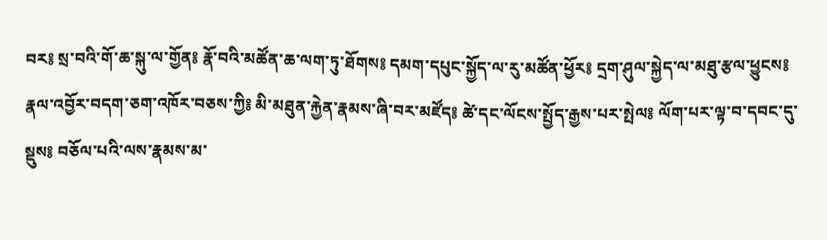བར༔ སྲ་བའི་གོ་ཆ་སྐུ་ལ་གྱོན༔ རྣོ་བའི་མཚོན་ཆ་ལག་ཏུ་ཐོགས༔ དམག་དཔུང་སྐྱོད་ལ་རུ་མཚོན་ཕྱོར༔ དྲག་ཤུལ་སྐྱེད་ལ་མཐུ་རྩལ་ཕྱུངས༔ རྣལ་འབྱོར་བདག་ཅག་འཁོར་བཅས་ཀྱི༔ མི་མཐུན་རྐྱེན་རྣམས་ཞི་བར་མཛོད༔ ཚེ་དང་ལོངས་སྤྱོད་རྒྱས་པར་སྤེལ༔ ལོག་པར་ལྟ་བ་དབང་དུ་སྡུས༔ བཅོལ་པའི་ལས་རྣམས་མ་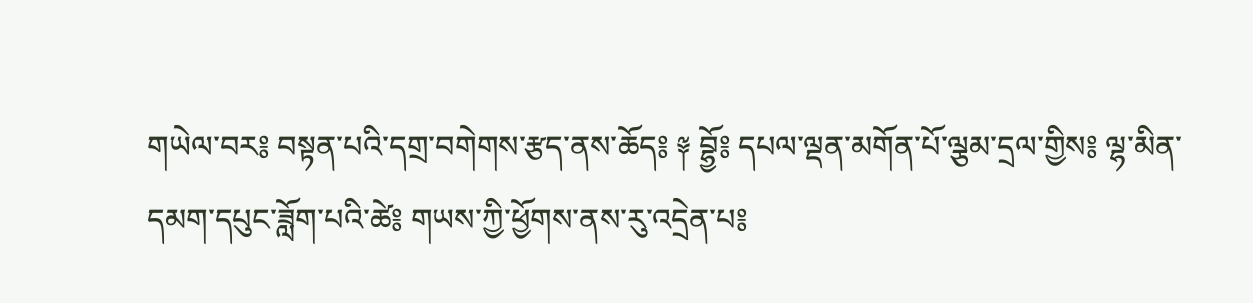གཡེལ་བར༔ བསྟན་པའི་དགྲ་བགེགས་རྩད་ནས་ཆོད༔ ༈ བྷྱོ༔ དཔལ་ལྡན་མགོན་པོ་ལྕམ་དྲལ་གྱིས༔ ལྷ་མིན་དམག་དཔུང་ཟློག་པའི་ཚེ༔ གཡས་ཀྱི་ཕྱོགས་ནས་རུ་འདྲེན་པ༔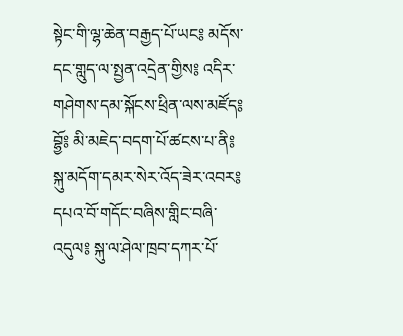སྟེང་གི་ལྷ་ཆེན་བརྒྱད་པོ་ཡང༔ མདོས་དང་གླུད་ལ་སྤྱན་འདྲེན་གྱིས༔ འདིར་གཤེགས་དམ་སྐོངས་ཕྲིན་ལས་མཛོད༔ བྷྱོ༔ མི་མཇེད་བདག་པོ་ཚངས་པ་ནི༔ སྐུ་མདོག་དམར་སེར་འོད་ཟེར་འབར༔ དཔའ་བོ་གདོང་བཞིས་གླིང་བཞི་འདུལ༔ སྐུ་ལ་ཤེལ་ཁྲབ་དཀར་པོ་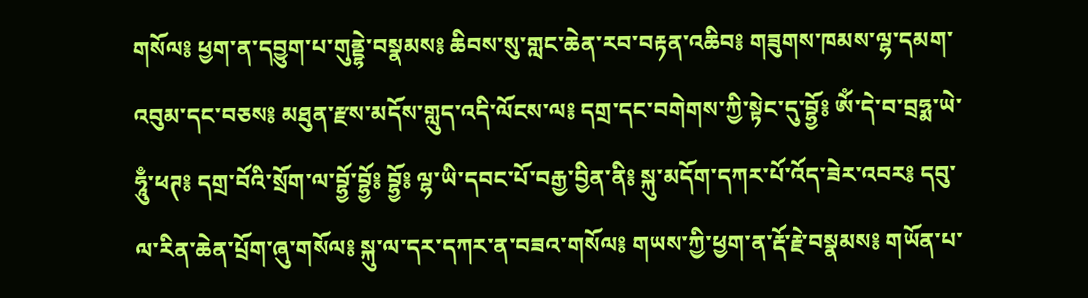གསོལ༔ ཕྱག་ན་དབྱུག་པ་གུནྡྷེ་བསྣམས༔ ཆིབས་སུ་གླང་ཆེན་རབ་བརྟན་འཆིབ༔ གཟུགས་ཁམས་ལྷ་དམག་འབུམ་དང་བཅས༔ མཐུན་རྫས་མདོས་གླུད་འདི་ལོངས་ལ༔ དགྲ་དང་བགེགས་ཀྱི་སྟེང་དུ་བྷྱོ༔ ཨོཾ་དེ་བ་བྲཧྨ་ཡེ་ཧཱུྃ་ཕཊ༔ དགྲ་བོའི་སྲོག་ལ་བྷྱོ་བྷྱོ༔ བྷྱོ༔ ལྷ་ཡི་དབང་པོ་བརྒྱ་བྱིན་ནི༔ སྐུ་མདོག་དཀར་པོ་འོད་ཟེར་འབར༔ དབུ་ལ་རིན་ཆེན་པྲོག་ཞུ་གསོལ༔ སྐུ་ལ་དར་དཀར་ན་བཟའ་གསོལ༔ གཡས་ཀྱི་ཕྱག་ན་རྡོ་རྗེ་བསྣམས༔ གཡོན་པ་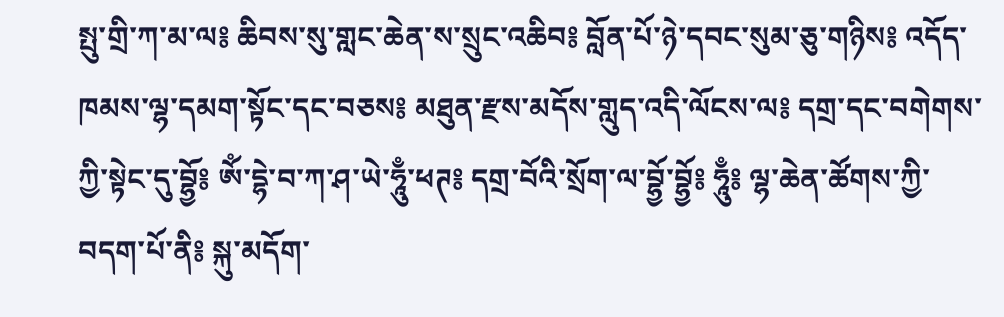སྤུ་གྲི་ཀ་མ་ལ༔ ཆིབས་སུ་གླང་ཆེན་ས་སྲུང་འཆིབ༔ བློན་པོ་ཉེ་དབང་སུམ་ཅུ་གཉིས༔ འདོད་ཁམས་ལྷ་དམག་སྟོང་དང་བཅས༔ མཐུན་རྫས་མདོས་གླུད་འདི་ལོངས་ལ༔ དགྲ་དང་བགེགས་ཀྱི་སྟེང་དུ་བྷྱོ༔ ཨོཾ་དྷེ་བ་ཀ་ཤ་ཡེ་ཧཱུྃ་ཕཊ༔ དགྲ་བོའི་སྲོག་ལ་བྷྱོ་བྷྱོ༔ ཧཱུྃ༔ ལྷ་ཆེན་ཚོགས་ཀྱི་བདག་པོ་ནི༔ སྐུ་མདོག་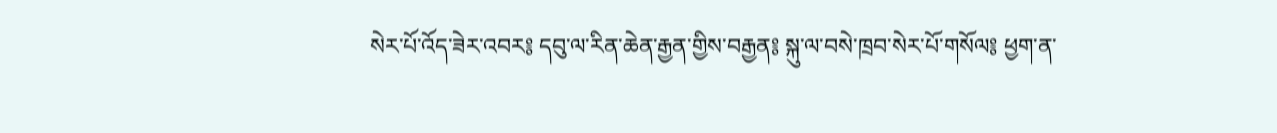སེར་པོ་འོད་ཟེར་འབར༔ དབུ་ལ་རིན་ཆེན་རྒྱན་གྱིས་བརྒྱན༔ སྐུ་ལ་བསེ་ཁྲབ་སེར་པོ་གསོལ༔ ཕྱག་ན་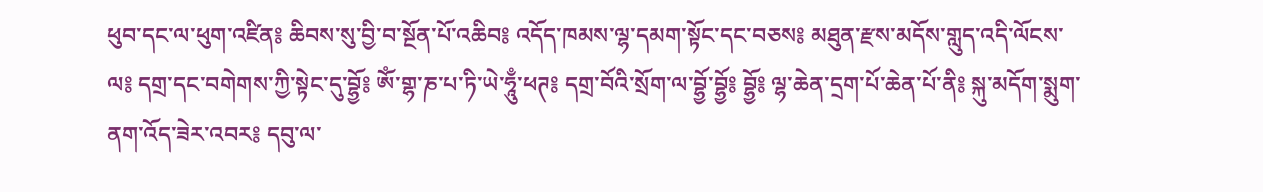ཕུབ་དང་ལ་ཕུག་འཛིན༔ ཆིབས་སུ་བྱི་བ་སྔོན་པོ་འཆིབ༔ འདོད་ཁམས་ལྷ་དམག་སྟོང་དང་བཅས༔ མཐུན་རྫས་མདོས་གླུད་འདི་ལོངས་ལ༔ དགྲ་དང་བགེགས་ཀྱི་སྟེང་དུ་བྷྱོ༔ ཨོཾ་གྷ་ཎ་པ་ཏི་ཡེ་ཧཱུྃ་ཕཊ༔ དགྲ་བོའི་སྲོག་ལ་བྷྱོ་བྷྱོ༔ བྷྱོ༔ ལྷ་ཆེན་དྲག་པོ་ཆེན་པོ་ནི༔ སྐུ་མདོག་སྨུག་ནག་འོད་ཟེར་འབར༔ དབུ་ལ་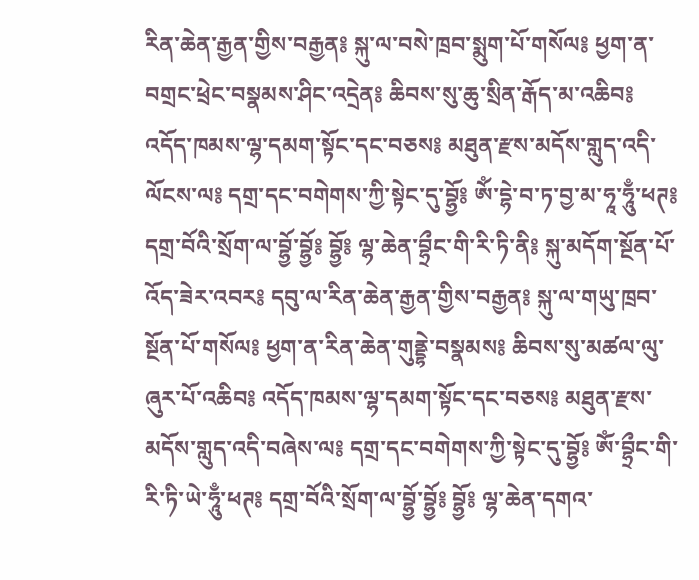རིན་ཆེན་རྒྱན་གྱིས་བརྒྱན༔ སྐུ་ལ་བསེ་ཁྲབ་སྨུག་པོ་གསོལ༔ ཕྱག་ན་བགྲང་ཕྲེང་བསྣམས་ཤིང་འདྲེན༔ ཆིབས་སུ་ཆུ་སྲིན་རྒོད་མ་འཆིབ༔ འདོད་ཁམས་ལྷ་དམག་སྟོང་དང་བཅས༔ མཐུན་རྫས་མདོས་གླུད་འདི་ལོངས་ལ༔ དགྲ་དང་བགེགས་ཀྱི་སྟེང་དུ་བྷྱོ༔ ཨོཾ་དྷེ་བ་ཏ་བྱ་མ་ཧཱ་ཧཱུྃ་ཕཊ༔ དགྲ་བོའི་སྲོག་ལ་བྷྱོ་བྷྱོ༔ བྷྱོ༔ ལྷ་ཆེན་བྷྲྀང་གི་རི་ཏི་ནི༔ སྐུ་མདོག་སྔོན་པོ་འོད་ཟེར་འབར༔ དབུ་ལ་རིན་ཆེན་རྒྱན་གྱིས་བརྒྱན༔ སྐུ་ལ་གཡུ་ཁྲབ་སྔོན་པོ་གསོལ༔ ཕྱག་ན་རིན་ཆེན་གུནྡྷེ་བསྣམས༔ ཆིབས་སུ་མཚལ་ལུ་ཞུར་པོ་འཆིབ༔ འདོད་ཁམས་ལྷ་དམག་སྟོང་དང་བཅས༔ མཐུན་རྫས་མདོས་གླུད་འདི་བཞེས་ལ༔ དགྲ་དང་བགེགས་ཀྱི་སྟེང་དུ་བྷྱོ༔ ཨོཾ་བྷྲྀང་གི་རི་ཏི་ཡེ་ཧཱུྃ་ཕཊ༔ དགྲ་བོའི་སྲོག་ལ་བྷྱོ་བྷྱོ༔ བྷྱོ༔ ལྷ་ཆེན་དགའ་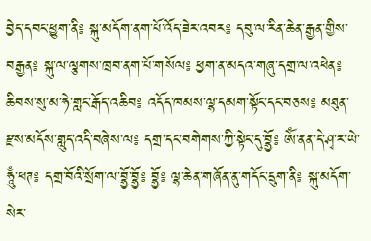བྱེད་དབང་ཕྱུག་ནི༔ སྐུ་མདོག་ནག་པོ་འོད་ཟེར་འབར༔ དབུ་ལ་རིན་ཆེན་རྒྱན་གྱིས་བརྒྱན༔ སྐུ་ལ་ལྕགས་ཁྲབ་ནག་པོ་གསོལ༔ ཕྱག་ན་མདའ་གཞུ་དགྲ་ལ་འཕེན༔ ཆིབས་སུ་མ་ཧེ་གླང་རྒོད་འཆིབ༔ འདོད་ཁམས་ལྷ་དམག་སྟོང་དང་བཅས༔ མཐུན་རྫས་མདོས་གླུད་འདི་བཞེས་ལ༔ དགྲ་དང་བགེགས་ཀྱི་སྟེང་དུ་བྷྱོ༔ ཨོཾ་ནན་དེ་ཤྭ་ར་ཡེ་ཧཱུྃ་ཕཊ༔ དགྲ་བོའི་སྲོག་ལ་བྷྱོ་བྷྱོ༔ བྷྱོ༔ ལྷ་ཆེན་གཞོན་ནུ་གདོང་དྲུག་ནི༔ སྐུ་མདོག་སེར་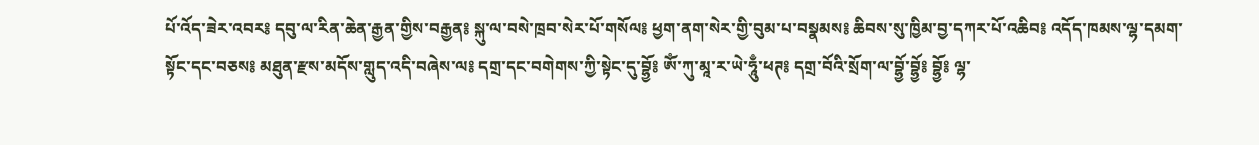པོ་འོད་ཟེར་འབར༔ དབུ་ལ་རིན་ཆེན་རྒྱན་གྱིས་བརྒྱན༔ སྐུ་ལ་བསེ་ཁྲབ་སེར་པོ་གསོལ༔ ཕྱག་ནག་སེར་གྱི་བུམ་པ་བསྣམས༔ ཆིབས་སུ་ཁྱིམ་བྱ་དཀར་པོ་འཆིབ༔ འདོད་ཁམས་ལྷ་དམག་སྟོང་དང་བཅས༔ མཐུན་རྫས་མདོས་གླུད་འདི་བཞེས་ལ༔ དགྲ་དང་བགེགས་ཀྱི་སྟེང་དུ་བྷྱོ༔ ཨོཾ་ཀུ་མཱ་ར་ཡེ་ཧཱུྃ་ཕཊ༔ དགྲ་བོའི་སྲོག་ལ་བྷྱོ་བྷྱོ༔ བྷྱོ༔ ལྷ་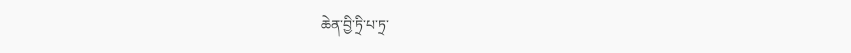ཆེན་བྱི་ཏྲི་པ་ཏྲ་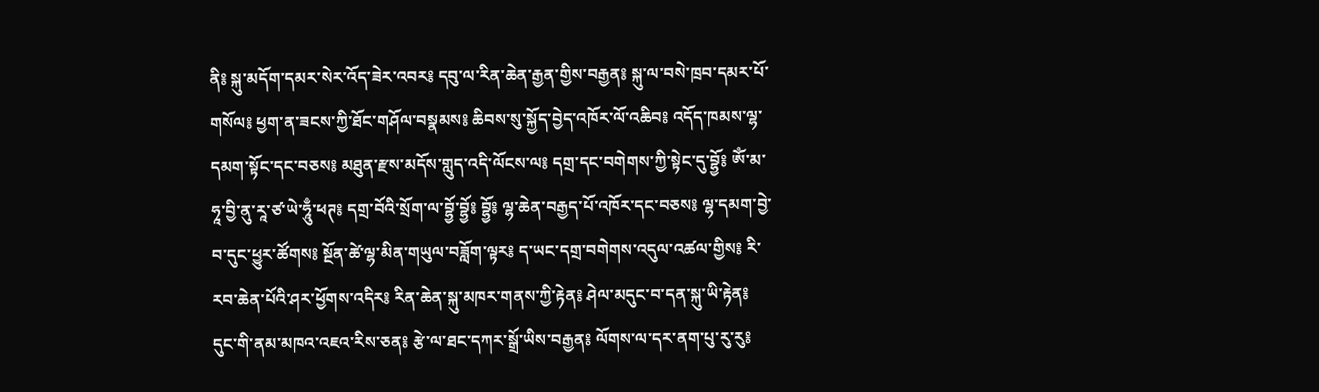ནི༔ སྐུ་མདོག་དམར་སེར་འོད་ཟེར་འབར༔ དབུ་ལ་རིན་ཆེན་རྒྱན་གྱིས་བརྒྱན༔ སྐུ་ལ་བསེ་ཁྲབ་དམར་པོ་གསོལ༔ ཕྱག་ན་ཟངས་ཀྱི་ཐོང་གཤོལ་བསྣམས༔ ཆིབས་སུ་སྐྱོད་བྱེད་འཁོར་ལོ་འཆིབ༔ འདོད་ཁམས་ལྷ་དམག་སྟོང་དང་བཅས༔ མཐུན་རྫས་མདོས་གླུད་འདི་ལོངས་ལ༔ དགྲ་དང་བགེགས་ཀྱི་སྟེང་དུ་བྷྱོ༔ ཨོཾ་མ་ཧཱ་བྱི་ནུ་རཱ་ཙ་ཡེ་ཧཱུྃ་ཕཊ༔ དགྲ་བོའི་སྲོག་ལ་བྷྱོ་བྷྱོ༔ བྷྱོ༔ ལྷ་ཆེན་བརྒྱད་པོ་འཁོར་དང་བཅས༔ ལྷ་དམག་བྱེ་བ་དུང་ཕྱུར་ཚོགས༔ སྔོན་ཚེ་ལྷ་མིན་གཡུལ་བཟློག་ལྟར༔ ད་ཡང་དགྲ་བགེགས་འདུལ་འཚལ་གྱིས༔ རི་རབ་ཆེན་པོའི་ཤར་ཕྱོགས་འདིར༔ རིན་ཆེན་སྐུ་མཁར་གནས་ཀྱི་རྟེན༔ ཤེལ་མདུང་བ་དན་སྐུ་ཡི་རྟེན༔ དུང་གི་ནམ་མཁའ་འཇའ་རིས་ཅན༔ རྩེ་ལ་ཐང་དཀར་སྒྲོ་ཡིས་བརྒྱན༔ ལོགས་ལ་དར་ནག་པུ་རུ་རུ༔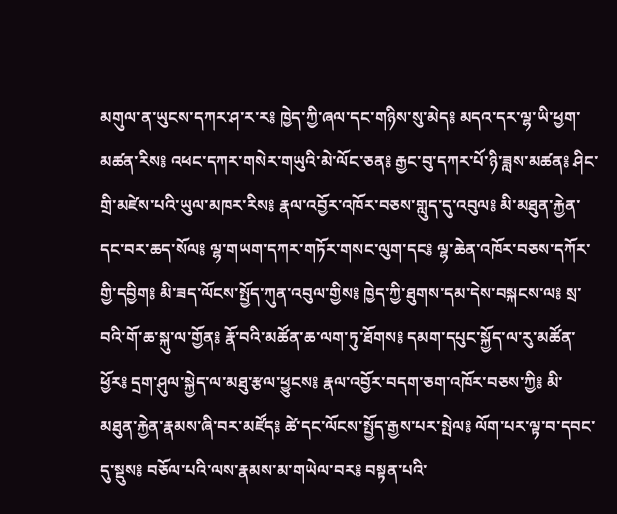མགུལ་ན་ཡུངས་དཀར་ཤ་ར་ར༔ ཁྱེད་ཀྱི་ཞལ་དང་གཉིས་སུ་མེད༔ མདའ་དར་ལྷ་ཡི་ཕྱག་མཚན་རིས༔ འཕང་དཀར་གསེར་གཡུའི་མེ་ལོང་ཅན༔ རྒྱང་བུ་དཀར་པོ་ཉི་ཟླས་མཚན༔ ཤིང་གྲི་མཛེས་པའི་ཡུལ་མཁར་རིས༔ རྣལ་འབྱོར་འཁོར་བཅས་གླུད་དུ་འབུལ༔ མི་མཐུན་རྐྱེན་དང་བར་ཆད་སོལ༔ ལྷ་གཡག་དཀར་གཏོར་གསང་ལུག་དང༔ ལྷ་ཆེན་འཁོར་བཅས་དཀོར་གྱི་དབྱིག༔ མི་ཟད་ལོངས་སྤྱོད་ཀུན་འབུལ་གྱིས༔ ཁྱེད་ཀྱི་ཐུགས་དམ་དེས་བསྐངས་ལ༔ སྲ་བའི་གོ་ཆ་སྐུ་ལ་གྱོན༔ རྣོ་བའི་མཚོན་ཆ་ལག་ཏུ་ཐོགས༔ དམག་དཔུང་སྐྱོད་ལ་རུ་མཚོན་ཕྱོར༔ དྲག་ཤུལ་སྐྱེད་ལ་མཐུ་རྩལ་ཕྱུངས༔ རྣལ་འབྱོར་བདག་ཅག་འཁོར་བཅས་ཀྱི༔ མི་མཐུན་རྐྱེན་རྣམས་ཞི་བར་མཛོད༔ ཚེ་དང་ལོངས་སྤྱོད་རྒྱས་པར་སྤེལ༔ ལོག་པར་ལྟ་བ་དབང་དུ་སྡུས༔ བཅོལ་པའི་ལས་རྣམས་མ་གཡེལ་བར༔ བསྟན་པའི་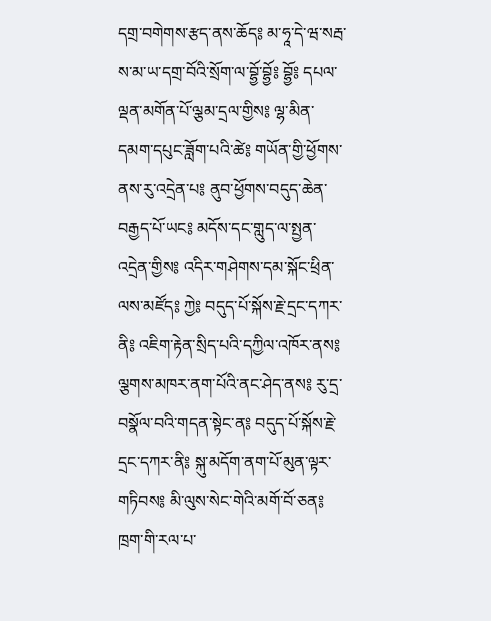དགྲ་བགེགས་རྩད་ནས་ཆོད༔ མ་ཧཱ་དེ་ཝ་སརྦ་ས་མ་ཡ་དགྲ་བོའི་སྲོག་ལ་བྷྱོ་བྷྱོ༔ བྷྱོ༔ དཔལ་ལྡན་མགོན་པོ་ལྕམ་དྲལ་གྱིས༔ ལྷ་མིན་དམག་དཔུང་ཟློག་པའི་ཚེ༔ གཡོན་གྱི་ཕྱོགས་ནས་རུ་འདྲེན་པ༔ ནུབ་ཕྱོགས་བདུད་ཆེན་བརྒྱད་པོ་ཡང༔ མདོས་དང་གླུད་ལ་སྤྱན་འདྲེན་གྱིས༔ འདིར་གཤེགས་དམ་སྐོང་ཕྲིན་ལས་མཛོད༔ ཀྱེ༔ བདུད་པོ་སྐོས་རྗེ་དྲང་དཀར་ནི༔ འཇིག་རྟེན་སྲིད་པའི་དཀྱིལ་འཁོར་ནས༔ ལྕགས་མཁར་ནག་པོའི་ནང་ཤེད་ནས༔ རུ་དྲ་བསྣོལ་བའི་གདན་སྟེང་ན༔ བདུད་པོ་སྐོས་རྗེ་དྲང་དཀར་ནི༔ སྐུ་མདོག་ནག་པོ་མུན་ལྟར་གཏིབས༔ མི་ལུས་སེང་གེའི་མགོ་བོ་ཅན༔ ཁྲག་གི་རལ་པ་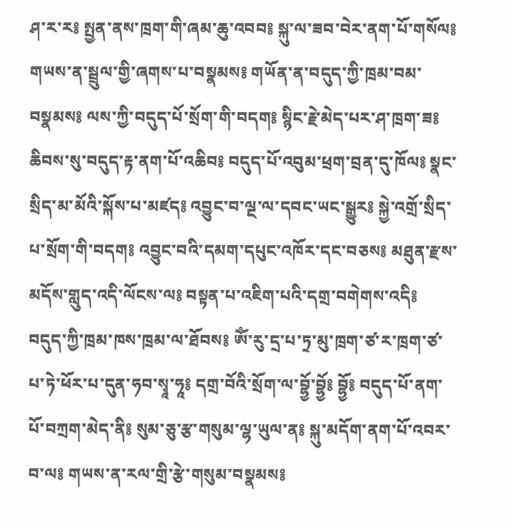ཤ་ར་ར༔ སྤྱན་ནས་ཁྲག་གི་ཞམ་ཆུ་འབབ༔ སྐུ་ལ་ཟབ་བེར་ནག་པོ་གསོལ༔ གཡས་ན་སྦྲུལ་གྱི་ཞགས་པ་བསྣམས༔ གཡོན་ན་བདུད་ཀྱི་ཁྲམ་བམ་བསྣམས༔ ལས་ཀྱི་བདུད་པོ་སྲོག་གི་བདག༔ སྙིང་རྗེ་མེད་པར་ཤ་ཁྲག་ཟ༔ ཆིབས་སུ་བདུད་རྟ་ནག་པོ་འཆིབ༔ བདུད་པོ་འབུམ་ཕྲག་བྲན་དུ་ཁོལ༔ སྣང་སྲིད་མ་མོའི་སྐོས་པ་མཛད༔ འབྱུང་བ་ལྔ་ལ་དབང་ཡང་སྒྱུར༔ སྐྱེ་འགྲོ་སྲིད་པ་སྲོག་གི་བདག༔ འབྱུང་བའི་དམག་དཔུང་འཁོར་དང་བཅས༔ མཐུན་རྫས་མདོས་གླུད་འདི་ལོངས་ལ༔ བསྟན་པ་འཇིག་པའི་དགྲ་བགེགས་འདི༔ བདུད་ཀྱི་ཁྲམ་ཁས་ཁྲམ་ལ་ཐོབས༔ ཨོཾ་རུ་དྲ་པ་ཏྲ་མུ་ཁྲག་ཙ་ར་ཁྲག་ཙ་པ་ཏེ་ཕོར་པ་དུན་ཧབ་སྭཱ་ཧཱ༔ དགྲ་བོའི་སྲོག་ལ་བྷྱོ་བྷྱོ༔ བྷྱོ༔ བདུད་པོ་ནག་པོ་བཀྲག་མེད་ནི༔ སུམ་ཅུ་རྩ་གསུམ་ལྷ་ཡུལ་ན༔ སྐུ་མདོག་ནག་པོ་འབར་བ་ལ༔ གཡས་ན་རལ་གྲི་རྩེ་གསུམ་བསྣམས༔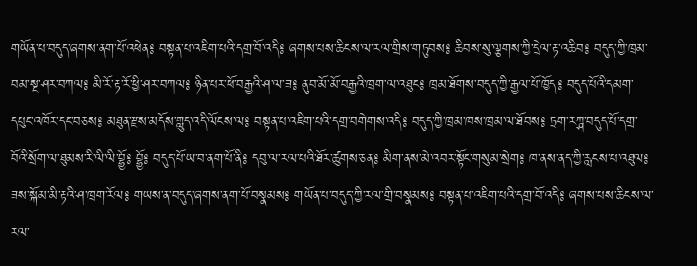གཡོན་པ་བདུད་ཞགས་ནག་པོ་འཕེན༔ བསྟན་པ་འཇིག་པའི་དགྲ་བོ་འདི༔ ཞགས་པས་ཆིངས་ལ་རལ་གྲིས་གཏུབས༔ ཆིབས་སུ་ལྕགས་ཀྱི་དྲེལ་རྟ་འཆིབ༔ བདུད་ཀྱི་ཁྲམ་བམ་སྔ་ཤར་བཀལ༔ མི་རོ་རྟ་རོ་ཕྱི་ཤར་བཀལ༔ ཉིན་པར་ཕོ་བརྒྱའི་ཤ་ལ་ཟ༔ ནུབ་མོ་མོ་བརྒྱའི་ཁྲག་ལ་འཐུང༔ ཁྲམ་ཐོགས་བདུད་ཀྱི་རྒྱལ་པོ་ཁྱོད༔ བདུད་པོའི་དམག་དཔུང་འཁོར་དང་བཅས༔ མཐུན་རྫས་མདོས་གླུད་འདི་ལོངས་ལ༔ བསྟན་པ་འཇིག་པའི་དགྲ་བགེགས་འདི༔ བདུད་ཀྱི་ཁྲམ་ཁས་ཁྲམ་ལ་ཐོབས༔ ཏྲག་རཀྴ་བདུད་པོ་དགྲ་བོའི་སྲོག་ལ་ཐུམས་རི་ལི་ལི་བྷྱོ༔ བྷྱོ༔ བདུད་པོ་ཡ་བ་ནག་པོ་ནི༔ དབུ་ལ་རལ་པའི་ཐོར་ཚུགས་ཅན༔ མིག་ནས་མེ་འབར་སྟོང་གསུམ་སྲེག༔ ཁ་ནས་ནད་ཀྱི་རླངས་པ་འཐུལ༔ ཟས་སྐོམ་མི་རྟའི་ཤ་ཁྲག་རོལ༔ གཡས་ན་བདུད་ཞགས་ནག་པོ་བསྣམས༔ གཡོན་པ་བདུད་ཀྱི་རལ་གྲི་བསྣམས༔ བསྟན་པ་འཇིག་པའི་དགྲ་བོ་འདི༔ ཞགས་པས་ཆིངས་ལ་རལ་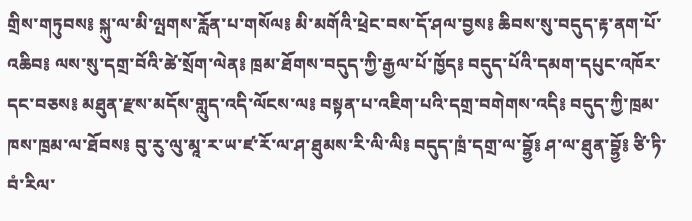གྲིས་གཏུབས༔ སྐུ་ལ་མི་ལྤགས་རློན་པ་གསོལ༔ མི་མགོའི་ཕྲེང་བས་དོ་ཤལ་བྱས༔ ཆིབས་སུ་བདུད་རྟ་ནག་པོ་འཆིབ༔ ལས་སུ་དགྲ་བོའི་ཚེ་སྲོག་ལེན༔ ཁྲམ་ཐོགས་བདུད་ཀྱི་རྒྱལ་པོ་ཁྱོད༔ བདུད་པོའི་དམག་དཔུང་འཁོར་དང་བཅས༔ མཐུན་རྫས་མདོས་གླུད་འདི་ལོངས་ལ༔ བསྟན་པ་འཇིག་པའི་དགྲ་བགེགས་འདི༔ བདུད་ཀྱི་ཁྲམ་ཁས་ཁྲམ་ལ་ཐོབས༔ བུ་རུ་ལུ་མཱ་ར་ཡ་ཛ་རོ་ལ་ཤ་ཐུམས་རི་ལི་ལི༔ བདུད་ཁྲཾ་དགྲ་ལ་བྷྱོ༔ ཤ་ལ་ཐུན་བྷྱོ༔ ཙི་ཏི་བཾ་རིལ་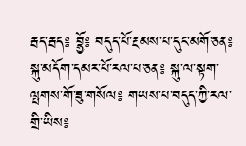རྦད་རྦད༔ བྷྱོ༔ བདུད་པོ་རྔམས་པ་དུང་མགོ་ཅན༔ སྐུ་མདོག་དམར་པོ་རལ་པ་ཅན༔ སྐུ་ལ་སྟག་ལྤགས་གོ་ཟུ་གསོལ༔ གཡས་པ་བདུད་ཀྱི་རལ་གྲི་ཡིས༔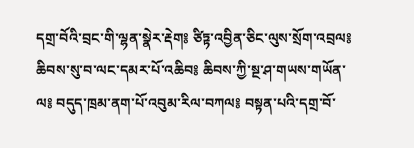དགྲ་བོའི་བྲང་གི་ལྷན་སྣེར་རྡེག༔ ཙིཏྟ་འབྱིན་ཅིང་ལུས་སྲོག་འབྲལ༔ ཆིབས་སུ་བ་ལང་དམར་པོ་འཆིབ༔ ཆིབས་ཀྱི་སྔ་ཤ་གཡས་གཡོན་ལ༔ བདུད་ཁྲམ་ནག་པོ་འབུམ་རིལ་བཀལ༔ བསྟན་པའི་དགྲ་བོ་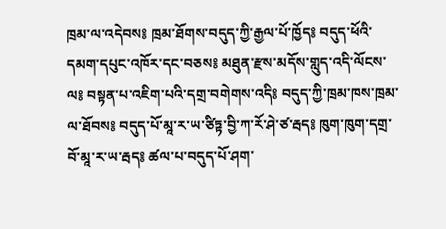ཁྲམ་ལ་འདེབས༔ ཁྲམ་ཐོགས་བདུད་ཀྱི་རྒྱལ་པོ་ཁྱོད༔ བདུད་ཕོའི་དམག་དཔུང་འཁོར་དང་བཅས༔ མཐུན་རྫས་མདོས་གླུད་འདི་ལོངས་ལ༔ བསྟན་པ་འཇིག་པའི་དགྲ་བགེགས་འདི༔ བདུད་ཀྱི་ཁྲམ་ཁས་ཁྲམ་ལ་ཐོབས༔ བདུད་པོ་མཱ་ར་ཡ་ཙིཏྟ་བྱི་ཀ་རོ་ཤེ་ཙ་རྦད༔ ཁུག་ཁུག་དགྲ་བོ་མཱ་ར་ཡ་རྦད༔ ཚལ་པ་བདུད་པོ་ཤག་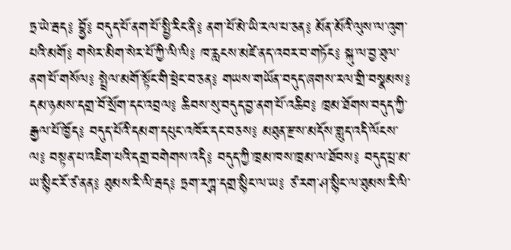ཏྲ་ཡེ་རྦད༔ བྷྱོ༔ བདུད་པོ་ནག་པོ་སྤྱི་རིང་ནི༔ ནག་པོ་མེ་ཡི་རལ་པ་ཅན༔ མོན་མོའི་ལུས་ལ་འུག་པའི་མགོ༔ གསེར་མིག་སེར་པོ་ཀྱི་ལི་ལི༔ ཁ་རླངས་མཛེ་ནད་འབར་བ་གཏོང༔ སྐུ་ལ་བྱ་ཐུལ་ནག་པོ་གསོལ༔ སྤྲེལ་མགོ་སྟོང་གི་ཕྲེང་བ་ཅན༔ གཡས་གཡོན་བདུད་ཞགས་རལ་གྲི་བསྣམས༔ དམ་ཉམས་དགྲ་བོ་སྲོག་དང་འབྲལ༔ ཆིབས་སུ་བདུད་བྱ་ནག་པོ་འཆིབ༔ ཁྲམ་ཐོགས་བདུད་ཀྱི་རྒྱལ་པོ་ཁྱོད༔ བདུད་པོའི་དམག་དཔུང་འཁོར་དང་བཅས༔ མཐུན་རྫས་མདོས་གླུད་འདི་ལོངས་ལ༔ བསྟན་པ་འཇིག་པའི་དགྲ་བགེགས་འདི༔ བདུད་ཀྱི་ཁྲམ་ཁས་ཁྲམ་ལ་ཐོབས༔ བདུད་པྲ་མ་ཡ་སྙིང་རོ་ཙ་ནན༔ ཐུམས་རི་ལི་རྦད༔ ཏྲག་རཀྴ་དགྲ་སྙིང་ལ་ཡ༔ ཙ་རག་ཤ་སྙིང་ལ་ཐུམས་རི་ལི་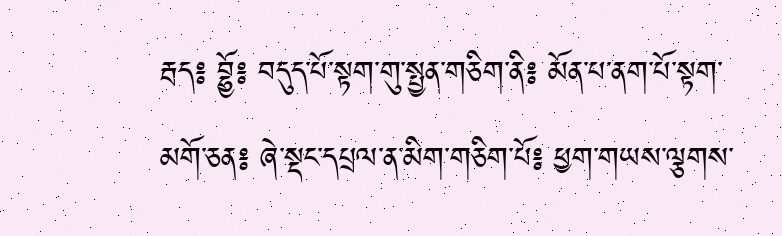རྦད༔ བྷྱོ༔ བདུད་པོ་སྟག་གུ་སྤྱན་གཅིག་ནི༔ མོན་པ་ནག་པོ་སྟག་མགོ་ཅན༔ ཞེ་སྡང་དཔྲལ་ན་མིག་གཅིག་པོ༔ ཕྱག་གཡས་ལྕགས་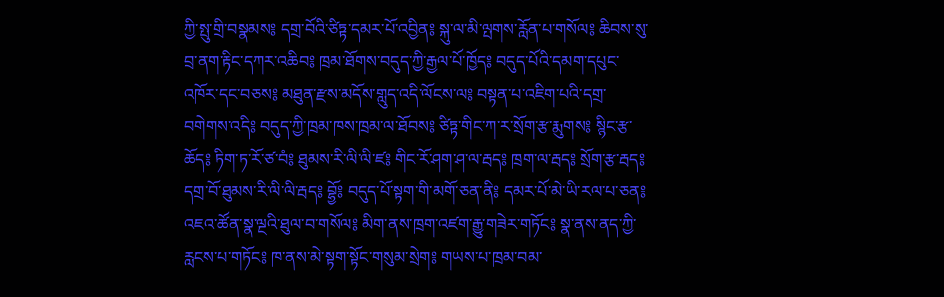ཀྱི་སྤུ་གྲི་བསྣམས༔ དགྲ་བོའི་ཙིཏྟ་དམར་པོ་འབྱིན༔ སྐུ་ལ་མི་ལྤགས་རློན་པ་གསོལ༔ ཆིབས་སུ་བྲ་ནག་རྟིང་དཀར་འཆིབ༔ ཁྲམ་ཐོགས་བདུད་ཀྱི་རྒྱལ་པོ་ཁྱོད༔ བདུད་པོའི་དམག་དཔུང་འཁོར་དང་བཅས༔ མཐུན་རྫས་མདོས་གླུད་འདི་ལོངས་ལ༔ བསྟན་པ་འཇིག་པའི་དགྲ་བགེགས་འདི༔ བདུད་ཀྱི་ཁྲམ་ཁས་ཁྲམ་ལ་ཐོབས༔ ཙིཏྟ་གིང་ཀ་ར་སྲོག་རྩ་རྨུགས༔ སྙིང་རྩ་ཆོད༔ ཏིག་ཏ་རོ་ཙ་བཾ༔ ཐུམས་རི་ལི་ལི་ཛ༔ གིང་རོ་ཤག་ཤ་ལ་རྦད༔ ཁྲག་ལ་རྦད༔ སྲོག་རྩ་རྦད༔ དགྲ་བོ་ཐུམས་རི་ལི་ལི་རྦད༔ བྷྱོ༔ བདུད་པོ་སྟག་གི་མགོ་ཅན་ནི༔ དམར་པོ་མེ་ཡི་རལ་པ་ཅན༔ འཇའ་ཚོན་སྣ་ལྔའི་ཐུལ་བ་གསོལ༔ མིག་ནས་ཁྲག་འཛག་རྒྱུ་གཟེར་གཏོང༔ སྣ་ནས་ནད་ཀྱི་རླངས་པ་གཏོང༔ ཁ་ནས་མེ་སྟག་སྟོང་གསུམ་སྲེག༔ གཡས་པ་ཁྲམ་བམ་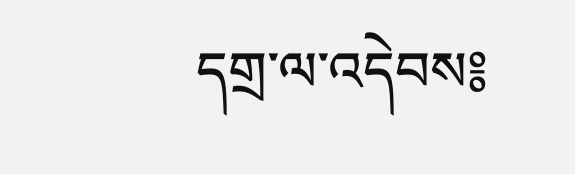དགྲ་ལ་འདེབས༔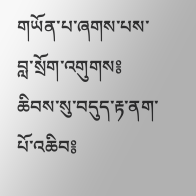གཡོན་པ་ཞགས་པས་བླ་སྲོག་འགུགས༔ ཆིབས་སུ་བདུད་རྟ་ནག་པོ་འཆིབ༔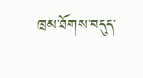ཁྲམ་ཐོགས་བདུད་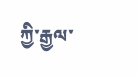ཀྱི་རྒྱལ་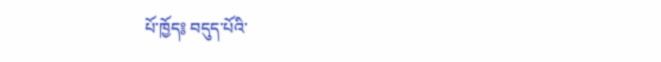པོ་ཁྱོད༔ བདུད་པོའི་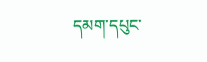དམག་དཔུང་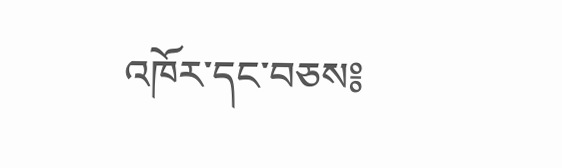འཁོར་དང་བཅས༔